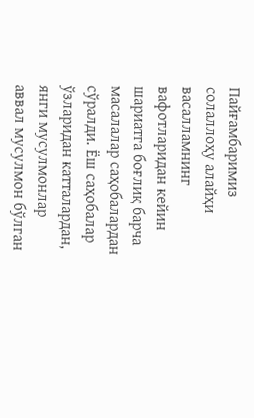Пайғамбаримиз солаллоҳу алайҳи васалламнинг вафотларидан кейин шариатга боғлиқ барча масалалар саҳобалардан сўралди. Ёш саҳобалар ўзларидан катталардан, янги мусулмонлар аввал мусулмон бўлган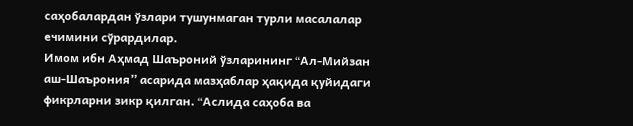саҳобалардан ўзлари тушунмаган турли масалалар ечимини сўрардилар.
Имом ибн Aҳмад Шаъроний ўзларининг “Aл-Мийзан аш-Шаърония” асарида мазҳаблар ҳақида қуйидаги фикрларни зикр қилган. “Aслида саҳоба ва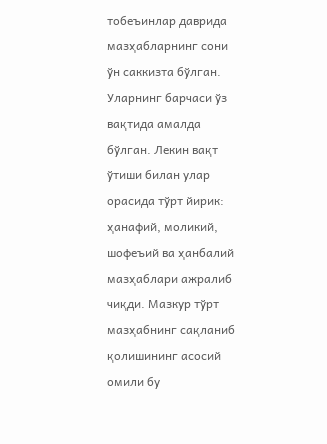тобеъинлар даврида мазҳабларнинг сони ўн саккизта бўлган. Уларнинг барчаси ўз вақтида амалда бўлган. Лекин вақт ўтиши билан улар орасида тўрт йирик: ҳанафий, моликий, шофеъий ва ҳанбалий мазҳаблари ажралиб чиқди. Мазкур тўрт мазҳабнинг сақланиб қолишининг асосий омили бу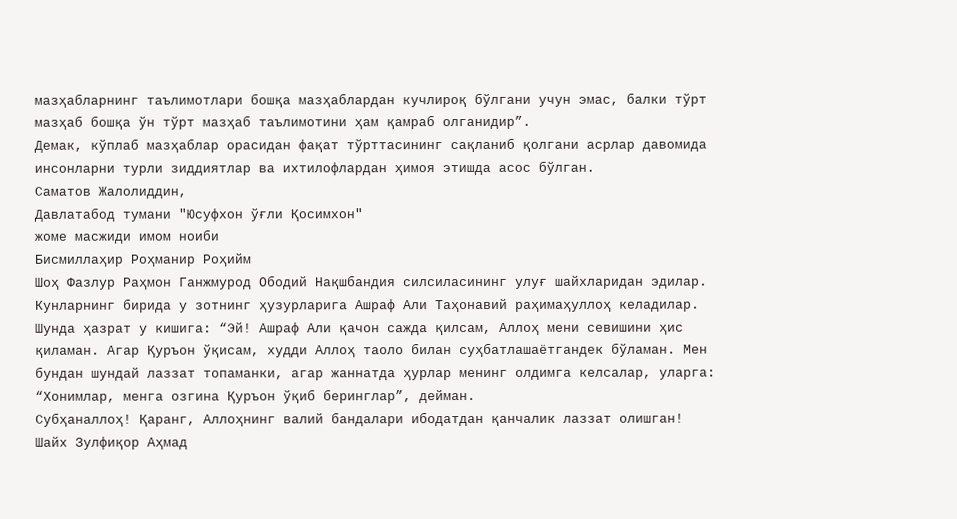мазҳабларнинг таълимотлари бошқа мазҳаблардан кучлироқ бўлгани учун эмас, балки тўрт мазҳаб бошқа ўн тўрт мазҳаб таълимотини ҳам қамраб олганидир”.
Демак, кўплаб мазҳаблар орасидан фақат тўрттасининг сақланиб қолгани асрлар давомида инсонларни турли зиддиятлар ва ихтилофлардан ҳимоя этишда асос бўлган.
Саматов Жалолиддин,
Давлатабод тумани "Юсуфхон ўғли Қосимхон"
жоме масжиди имом ноиби
Бисмиллаҳир Роҳманир Роҳийм
Шоҳ Фазлур Раҳмон Ганжмурод Ободий Нақшбандия силсиласининг улуғ шайхларидан эдилар. Кунларнинг бирида у зотнинг ҳузурларига Ашраф Али Таҳонавий раҳимаҳуллоҳ келадилар. Шунда ҳазрат у кишига: “Эй! Ашраф Али қачон сажда қилсам, Аллоҳ мени севишини ҳис қиламан. Агар Қуръон ўқисам, худди Аллоҳ таоло билан суҳбатлашаётгандек бўламан. Мен бундан шундай лаззат топаманки, агар жаннатда ҳурлар менинг олдимга келсалар, уларга: “Хонимлар, менга озгина Қуръон ўқиб беринглар”, дейман.
Субҳаналлоҳ! Қаранг, Аллоҳнинг валий бандалари ибодатдан қанчалик лаззат олишган!
Шайх Зулфиқор Аҳмад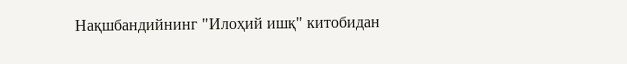Нақшбандийнинг "Илоҳий ишқ" китобидан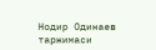Нодир Одинаев таржимаси